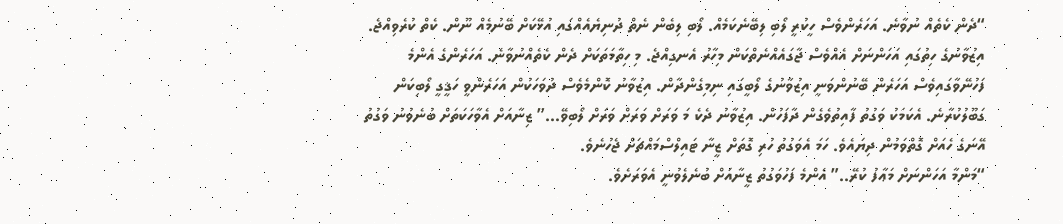“ދެން ކެތެއް ނުވާނެ. އަހަރެންވެސް ހީކުރީ ލޯބި ލިބޭނެކަމެއް. ލޯބި ލިބެން ނެތް ދުނިޔެއެއްގައި އުޅޭކަށް ބޭނުމެއް ނޫން. ކެތް ކުރެވިއްޖެ. އިޒުވާނުގެ ހިތުގައި އަހަންނަށް އެއްވެސް ޖާގައެއްނެތްކަން މިހާރު އެނގިއްޖެ. މި ހިތާމަތަކަށް ދެން ކެތެއްނުވާނެ. އަހަރެންގެ އެންމެ ފަހުނޭވާގައިވެސް އަހަރެން ބޭނުންވަނީ އިޒުވާނުގެ ލޯބީގައި ނިމިގެންދާން. އިޒުވާނު ކޮންމެވެސް ދުވަހަކުން އަހަރެންވީ ހަޤީގީ ލޯބިކަން ގަބޫލުކުރާނެ. އެކަމަކު ވަގުތު ފާއިތުވެގެން ދާފަހުން. އިޒުވާނު ދެކެ މަ ވަރަށް ވަރަށް ވަރަށް ލޯބިވޭ…” ޒިނާއަށް އެވާހަކަތަށް ބުނެވުނު ވަގުތު އޭނަގެ ހެއަށް ގޮތްވަމުން ދިޔައެވެ. ހަމަ އެވަގުތު ހުރި ގޮތަށް ޒީނާ ޓައިލްސްމައްޗަށް ޖެހުނެވެ.
“މަންމާ އަހަންނަށް މަޢާފު ކުރޭ..” އެންމެ ފަހުވަގުތު ޒީނާއަށް ބުނެލެވުނީ އެވަރަށެވެ.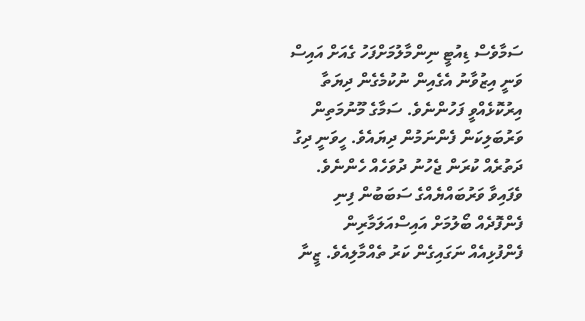ސަމާވެސް ޑިއުޓީ ނިންމާލުމަށްފަހު ގެއަށް އައިސް ވަނީ އިޒުވާނު އެގެއިން ނުކުމެގެން ދިޔަތާ އިރުކޮޅެއްވީ ފަހުންނެވެ. ސަމާގެ މޫނުމަތިން ވަރުބަލިކަން ފެންނަމުން ދިޔައެވެ. ހީވަނީ ދިގު ދަތުރެއް ކުރަން ޖެހުނު ދުވަހެއް ހެންނެވެ. ވެފައިވާ ވަރުބައްޔެއްގެ ސަބަބުން ފިނި ފެންފޮދެއް ބޯލުމަށް އައިސްއަލަމާރިން ފެންފުޅިއެއް ނަގައިގެން ކަރު ތެއްމާލިއެވެ. ޒީނާ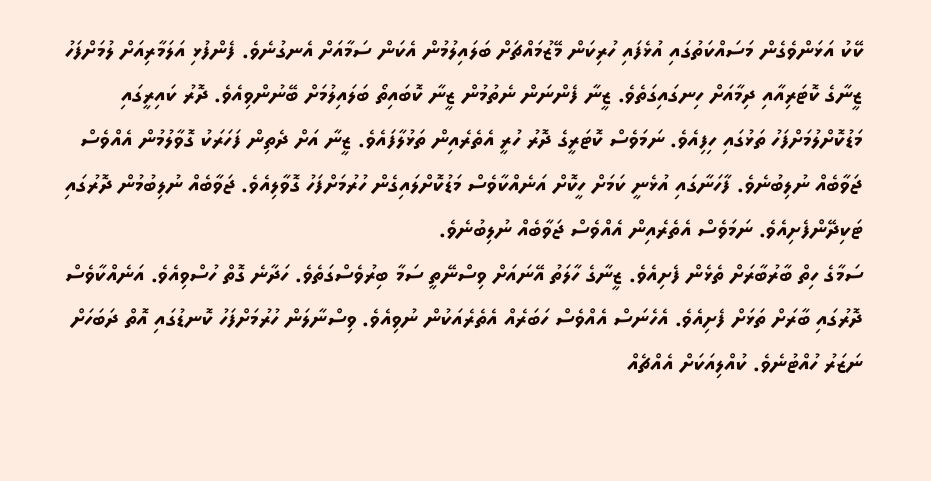ކޭކު އަޅަންވެގެން މަސައްކަތުގައި އުޅެފައި ހުރިކަން މޭޒުމައްޗަށް ބަލައިލުމުން އެކަން ސަމާއަށް އެނގުނެވެ. ފެންފުޅި އަލަމާރިއަށް ލުމަށްފަހު ޒީނާގެ ކޮޓަރިއާއި ދިމާއަށް ހިނގައިގަތެވެ. ޒީނާ ފެންނަން ނެތުމުން ޒީނާ ކޮބައިތޯ ބަލައިލުމަށް ބޭނުންވިއެވެ. ދޮރު ކައިރީގައި މަޑުކޮށްލުމަށްފަހު ތަޅުގައި ހިފިއެވެ. ނަމަވެސް ކޮޓަރީގެ ދޮރު ހުރީ އެތެރެއިން ތަޅުލާފައެވެ. ޒީނާ އަށް ދެތިން ފަހަރަކު ގޮވާލުމުން އެއްވެސް ޖަވާބެއް ނުލިބުނެވެ. ފާހަނާގައި އުޅެނީ ކަމަށް ހީކޮށް އަނެއްކާވެސް މަޑުކޮށްލައިގެން ހުރުމަށްފަހު ގޮވާލިއެވެ. ޖަވާބެއް ނުލިބުމުން ދޮރުގައި ޓަކިދޭންފެށިއެވެ. ނަމަވެސް އެތެރެއިން އެއްވެސް ޖަވާބެއް ނުލިބުނެވެ.
ސަމާގެ ހިތް ބާރުބާރަށް ތެޅެން ފެށިއެވެ. ޒީނާގެ ހާލަތު އޭނައަށް ވިސްނޭތީ ސަމާ ބިރުވެސްގަތެވެ. ހަދާނެ ގޮތް ހުސްވިއެވެ. އަނެއްކާވެސް ދޮރުގައި ބާރަށް ތަޅަށް ފެށިއެވެ. އެހެނަސް އެއްވެސް ހަބަރެއް އެތެރެއަކުން ނުވިއެވެ. ވިސްނާލަން ހުރުމަށްފަހު ކޮނޑުގައި އޮތް ދަބަހަށް ނަޒަރު ހުއްޓުނެވެ. ކުއްލިއަކަށް އެއްޗެއް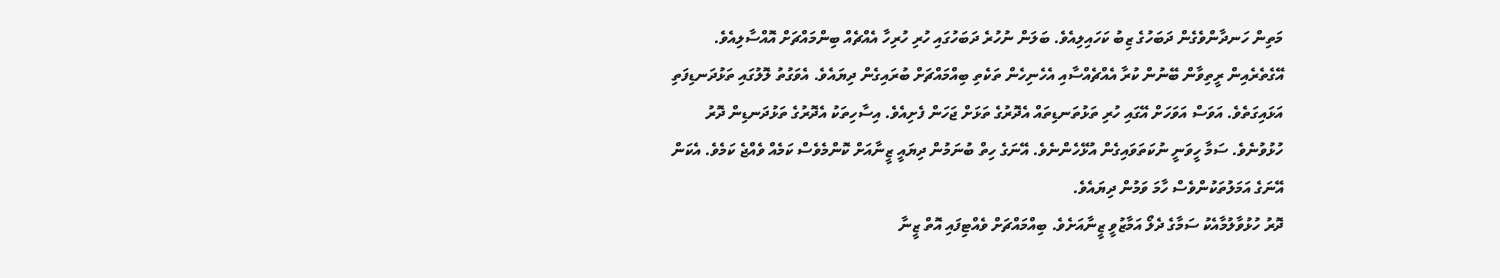މަތިން ހަނދާންވެގެން ދަބަހުގެ ޒިބު ކަހައިލިއެވެ. ބަލަން ނުހުރެ ދަބަހުގައި ހުރި ހުރިހާ އެއްޗެއް ބިންމައްޗަށް އޮއްސާލިއެވެ. އޭގެތެރެއިން ރީތިވާން ބޭނުން ކުރާ އެއްޗެއްސާއި އެހެނިހެން ތަކެތި ބިއްމައްޗަށް ބުރައިގެން ދިޔައެވެ. އެވަގުތު ލޮލުގައި ތަޅުދަނޑިފަތި އަޅައިގަތެވެ. އަވަސް އަވަހަށް އޭގައި ހުރި ތަޅުތަނޑިތައް އެދޮރުގެ ތަޅަށް ޖަހަން ފެށިއެވެ. އިސާހިތަކު އެދޮރުގެ ތަޅުދަނޑިން ދޮރު ހުޅުވުނެވެ. ސަމާ ހީވަނީ ނުކަތަވައިގެން އުޅޭހެންނެވެ. އޭނަގެ ހިތް ބުނަމުން ދިޔައީ ޒީނާއަށް ކޮންމެވެސް ކަމެއް ވެއްޖެ ކަމެވެ. އެކަން އޭނަގެ އަމަލުތަކުންވެސް ހާމަ ވަމުން ދިޔައެވެ.
ދޮރު ހުޅުވާލުމާއެކު ސަމާގެ ދެލޯ އަމާޒުވީ ޒީނާއަށެވެ. ބިއްމައްޗަށް ވެއްޓިފައި އޮތް ޒީނާ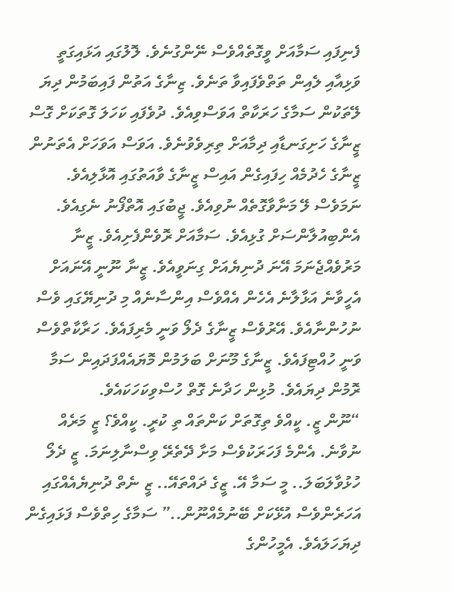ފެނިފައި ސަމާއަށް ވީގޮތެއްވެސް ނޭންގުނެވެ. ލޮލުގައި އަޅައިގަތީ ވަޅިއާއި ލެއިން ތަތްވެފައިވާ ތަނެވެ. ޒިނާގެ އަތުން ފައިބަމުން ދިޔަ ލޭތަކުން ސަމާގެ ހަރަކާތް އަވަސްވިއެވެ. ދުވެފައި ކަހަލަ ގޮތަކަށް ގޮސް ޒީނާގެ ހަށިގަނޑާއި ދިމާއަށް ތިރިވެވުނެވެ. އަވަސް އަވަހަށް އެތަނުން ޒީނާގެ ހެދުމެއް ހިފައިގެން އައިސް ޒީނާގެ ވާއަތުގައި އޮޅާލިއެވެ. ނަމަވެސް ލޭ މަނާވާގޮތެއް ނުވިއެވެ. ޖީބުގައި އޮތްފޯނު ނެގިއެވެ. އެންބިއުލާންސަށް ގުޅިއެވެ. ސަމާއަށް ރޮވެންފެށިއެވެ. ޒީނާ މަރުވެއްޖެނަމަ އޭނަ ދުނިޔެއަށް ގިނަވީއެވެ. ޒީނާ ނޫނީ އޭނައަށް އެހީވާނެ އަޅާލާނެ އެހެން އެއްވެސް އިންސާނެއް މި ދުނިޔޭގައި ވެސް ނުހުންނާއެވެ. އޭރުވެސް ޒީނާގެ ދެލޯ ވަނީ މެރިފައެވެ. ހަރާކާތްވެސް ވަނީ ހުއްޓިފައެވެ. ޒީނާގެ މޫނަށް ބަލަމުން މޮޔައެއްފަދައިން ސަމާ ރޮމުން ދިޔައެވެ. މުޅިން ހަދާނެ ގޮތް ހުސްވިކަހަކައެވެ.
“ނޫން ޒީ. ކީއްވެ ތިގޮތަށް ކަންތައް ތި ކުރީ. ކީއްވެ؟ ޒީ މަރެއް ނުވާނެ. އެންމެ ފަހަރަކުވެސް މަށާ ދޭތެރޭ ވިސްނާލިނަމަ. ޒީ ދެލޯ ހުޅުވާލަބަލަ.. މީ ސަމާ އޭ. ޒީގެ ދައްތައޭ.. ޒީ ނެތް ދުނިޔެއެއްގައި އަހަރެންވެސް އުޅޭކަށް ބޭނުމެއްނޫން..” ސަމާގެ ހިތްވެސް ފަޅައިގެން ދިޔަހަލައެވެ. އެމީހުންގެ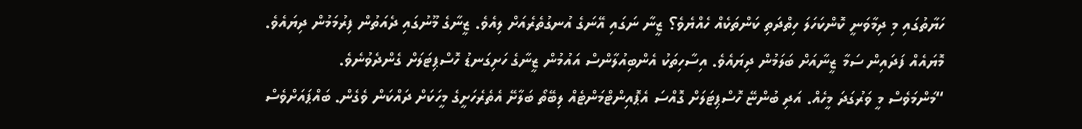ހަޔާތުގައި މި ދިމާވަނީ ކޮންކަހަލަ ހިތްދަތި ކަންތަކެއް ހެއްޔެވެ؟ ޒީނާ ނަގައި އޭނަގެ އުނގުތެރެއަށް ލިއެވެ. ޒީނާގެ މޫނުގައި ދެއަތުން ފިރުމަމުން ދިޔައެވެ. މޮޔައެއް ފަދައިން ސަމާ ޒީނާއަށް ބަލަމުން ދިޔައެވެ. އިސާހިތަކު އެންބިއުލާންސް އައުމުން ޒީނާގެ ހަށިގަނޑު ހޮސްޕިޓަލަށް ގެންދެވުނެވެ.
“މަންމަވެސް މީ ވަރުގަދަ މީހެއް. އަދި ބުންޏޭ ހޮސްޕިޓަލަށް ގޮއްސަ އެޕޮއިންޓްމަންޓެއް ލިބޭތޯ ބަލާށޭ އެތެރެހަށީގެ މީހަކަށް ދައްކަން ވެގެން. ބައްޕައަށްވެސް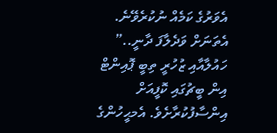އެވަރުގެ ކަމެއް ނުކުރެވޭނެ. އެތަނަށް ވަދެލާފަ ދާނީ..” ހައުލާއާއި ޒުހުރީ ތިބީ ޕޮއިންޓް އިން ބީޗުގައި ކޮފީއަށް އިންސާފުކުރާށެވެ. އެމޙީހުންގެ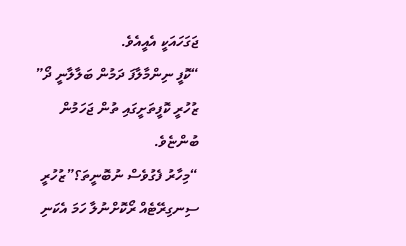ޖަގަހައަކީ އެއީއެވެ.
“ކޮފީ ނިންމާލާފަ ދަމުން ބަލާލާނީ ދޯ” ޒުހުރީ ކޮފީތަށީގައި ތުން ޖަހަމުން ބުންޏެވެ.
“މިހާރު ފެގުވެސް ނުބޮނީތަ؟”ޒުހުރީ ސިނގިރޭޓެއް ރޯކޮށްނުލާ ހަމަ އެކަނި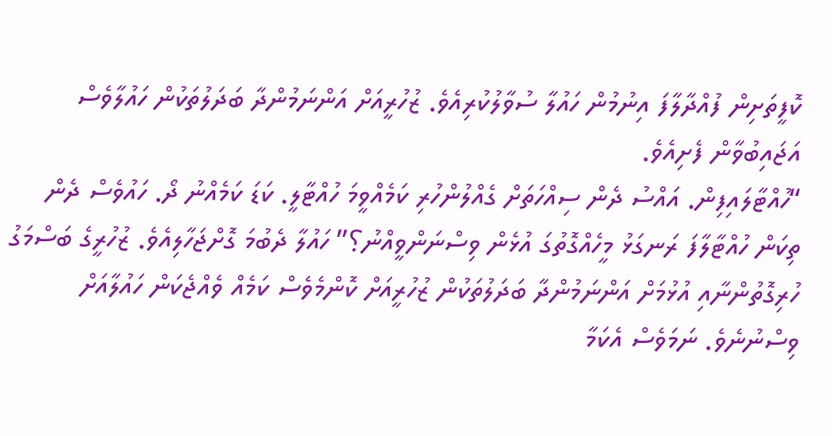ކޮފީތަށިން ފުއްދާލާފަ އިނުމުން ހައުލާ ސުވާލުކުރިއެވެ. ޒުހުރީއަށް އަންނަމުންދާ ބަދަލުތަކުން ހައުލާވެސް އަޖައިބުވާން ފެށިއެވެ.
“ހުއްޓާލައިފިން. އައްސު ދެން ސިއްހަތަށް ގެއްލުންހުރި ކަމެއްވީމަ ހުއްޓާލީ. ކަޑަ ކަމެއްނު ދޯ. ހައުވެސް ދެން ތިކަން ހުއްޓާލާފަ ރަނގަޅު މީހެއްގޮތުގަ އުޅެން ވިސްނަންވީއްނު؟” ހައުލާ ދެބުމަ ގޮށްޖަހާލިއެވެ. ޒުހުރީގެ ބަސްމަގު ހުރިގޮތުންނާއި އުޅުމަށް އަންނަމުންދާ ބަދަލުތަކުން ޒުހުރީއަށް ކޮންމެވެސް ކަމެއް ވެއްޖެކަން ހައުލާއަށް ވިސްނުނެވެ. ނަމަވެސް އެކަމާ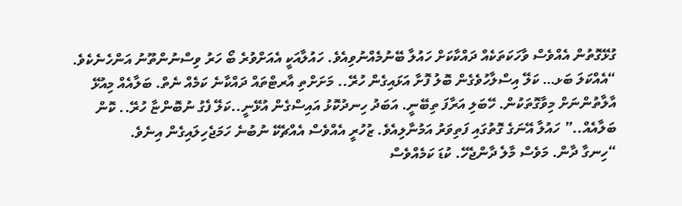ގުޅޭގޮތުން އެއްވެސް ވާހަކަތަކެއް ދައްކާކަށް ހައުލާ ބޭނުމެއްނުވިއެވެ. ހައުލާއަކީ އެއަށްވުރެ ބޯ ހަރު ވިސްނުންތޫނު އަންހެނެކެވެ.
“އެއްކަލަ ބަޅ… ކަލޭ އިސްލާހުވެގެން ބޮލު ފޮށާ އަޅައިގެން ހުރޭ.. މަށަށްތި އާރޓްތައް ދައްކާނެ ކަމެއް ނެތް. ބަލާއެއް މިއުޅޭ އާލާތުންނަށް މިވާގޮތަކުން. ހޭބަލި އަރާފަ ތިބޭނީ. އަބަދު ހިނދުކޮޅު އައިސްގެން އުޅޭނީ..ކަލޭ ފެގު ނުބޮންޏާ ހުރޭ.. ކޮން ބަލާއެއް..” ހައުލާ އޭނަގެ ގޮތުގައި ފަތިވަރު އަމުނާލިއެވެ. ޒުހުރީ އެއްވެސް އެއްޗެކޭ ނުބުނެ ހަމަޖެހިލައިގެން އިނެވެ.
“ހިނގާ ދާން. މަވެސް މާލެ ދާންޖެހޭ. ކުޑަ ކަމެއްވެސް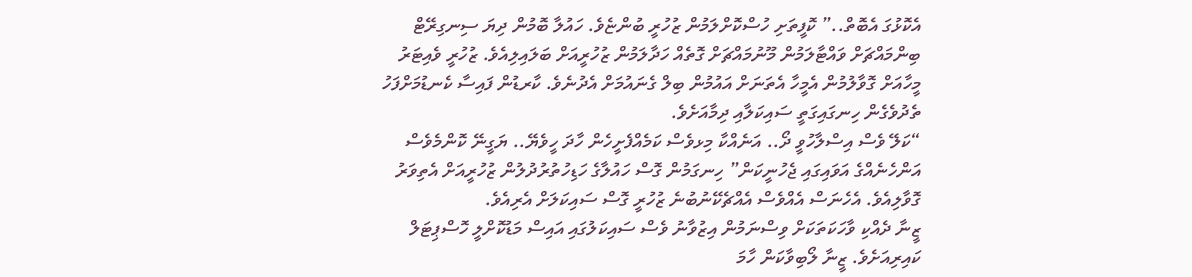އެކޮޅުގަ އެބޮތް..” ކޮފީތަށި ހުސްކޮށްލަމުން ޒުހުރީ ބުންޏެވެ. ހައުލާ ބޮމުން ދިޔަ ސިނގިރޭޓް ބިންމައްޗަށް ވައްޓާލަމުން މޫނުމައްޗަށް ގޮތެއް ހަދާލަމުން ޒުހުރީއަށް ބަލައިލިއެވެ. ޒުހުރީ ވެއިޓަރު މީހާއަށް ގޮވާލުމުން އެމީހާ އެތަނަށް އައުމުން ބިލް ގެނައުމަށް އެދުނެވެ. ކާރޑުން ފައިސާ ކެނޑުމަށްފަހު ތެދުވެގެން ހިނގައިގަތީ ސައިކަލާއި ދިމާއަށެވެ.
“ކަލޭ ވެސް އިސްލާހުވީ ދޯ.. އަނެއްކާ މިޅވެސް ކަމެއްފެށީހެން ހާދަ ހީވެޔޭ.. ޔަގީނޭ ކޮންމެވެސް އަންހެނެއްގެ އަވައިގައި ޖެހުނީކަން” ހިނގަމުން ގޮސް ހައުލާގެ ހަޑިހުތުރުދުލުން ޒުހުރީއަށް އެތިވަރު ގޮވާލިއެވެ. އެހެނަސް އެއްވެސް އެއްޗެކޭނުބުނެ ޒުހުރީ ގޮސް ސައިކަލަށް އެރިއެވެ.
ޒީނާ ދެއްކި ވާހަކަތަކަށް ވިސްނަމުން އިޒުވާނު ވެސް ސައިކަލުގައި އައިސް މަޑުކޮށްލީ ހޮސްޕިޓަލް ކައިރިއަށެވެ. ޒީނާ ލޯބިވާކަން ހާމަ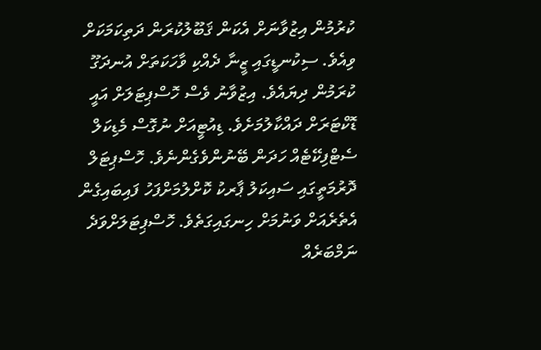ކުރުމުން އިޒުވާނަށް އެކަން ޤަބޫލުކުރަން ދަތިކަމަކަށް ވިއެވެ. ސިކުނޑީގައި ޒީނާ ދެއްކި ވާހަކަތަށް އުނދަގޫ ކުރަމުން ދިޔައެވެ. އިޒުވާނު ވެސް ހޮސްޕިޓަލަށް އައީ ޑޮކްޓަރަށް ދައްކާލުމަށެވެ. ޑިއުޓީއަށް ނުގޮސް މެޑިކަލް ސެޓްފިކޭޓެއް ހަދަން ބޭނުންވެގެންނެވެ. ހޮސްޕިޓަލް ދޮރުމަތީގައި ސައިކަލު ޕާރކު ކޮށްލުމަށްފަހު ފައިބައިގެން އެތެރެއަށް ވަނުމަށް ހިނގައިގަތެވެ. ހޮސްޕިޓަލަށްވަދެ ނަމްބަރެއް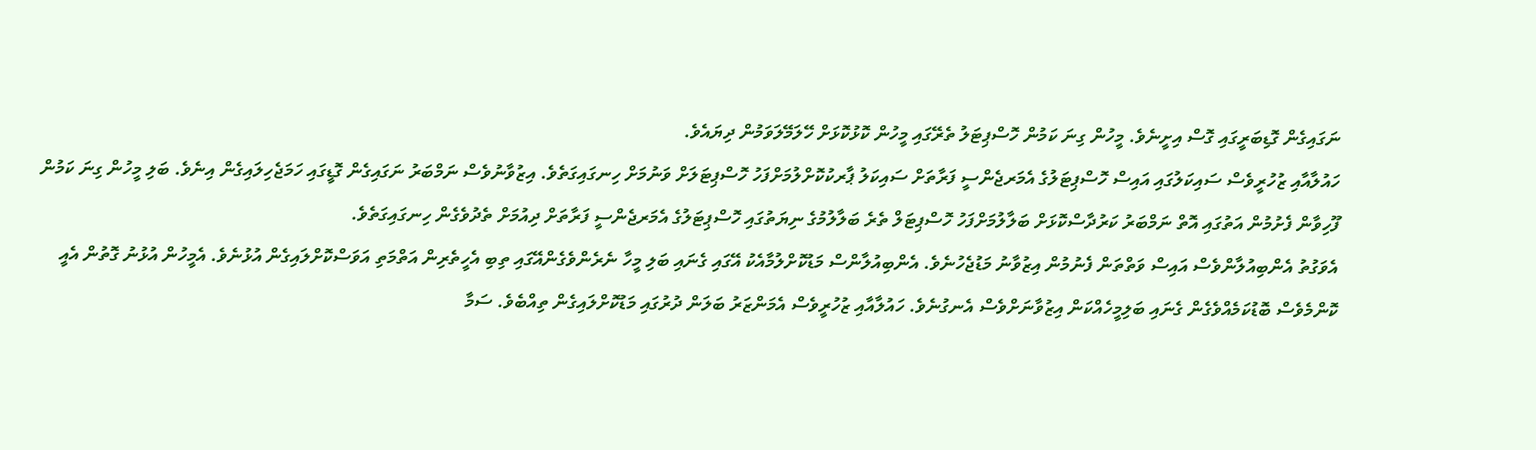ނަގައިގެން ގޮޑިބަރީގައި ގޮސް އިށީނެވެ. މީހުން ގިނަ ކަމުން ހޮސްޕިޓަލު ތެރޭގައި މީހުން ކޮޅުކޮޅަށް ހޭލަމޭލަވަމުން ދިޔައެވެ.
ހައުލާއާއި ޒުހުރީވެސް ސައިކަލުގައި އައިސް ހޮސްޕިޓަލުގެ އެމަރޖެންސީ ފަރާތަށް ސައިކަލު ޕާރކުކޮށްލުމަށްފަހު ހޮސްޕިޓަލަށް ވަނުމަށް ހިނގައިގަތެވެ. އިޒުވާނުވެސް ނަމްބަރު ނަގައިގެން ގޮޑީގައި ހަމަޖެހިލައިގެން އިނެވެ. ބަލި މީހުން ގިނަ ކަމުން ފޫހިވާން ފެށުމުން އަތުގައި އޮތް ނަމްބަރު ކަރުދާސްކޮޅަށް ބަލާލުމަށްފަހު ހޮސްޕިޓަލް ތެރެ ބަލާލުމުގެ ނިޔަތުގައި ހޮސްޕިޓަލުގެ އެމަރޖެންސީ ފަރާތަށް ދިއުމަށް ތެދުވެގެން ހިނގައިގަތެވެ.
އެވަގުތު އެންބިއުލާންވެސް އައިސް ވަތްތަން ފެނުމުން އިޒުވާނު މަޑުޖެހުނެވެ. އެންބިއުލާންސް މަޑުކޮށްލުމާއެކު އޭގައި ގެނައި ބަލި މީހާ ނެރެންވެގެންއޭގައި ތިބި އެހީތެރިން އަތްމަތި އަވަސްކޮށްލައިގެން އުޅުނެވެ. އެމީހުން އުޅުނު ގޮތުން އެއީ ކޮންމެވެސް ބޮޑުކަމެއްވެގެން ގެނައި ބަލިމީހެއްކަން އިޒުވާނަށްވެސް އެނގުނެވެ. ހައުލާއާއި ޒުހުރީވެސް އެމަންޒަރު ބަލަން ދުރުގައި މަޑުކޮށްލައިގެން ތިއްބެވެ. ސަމާ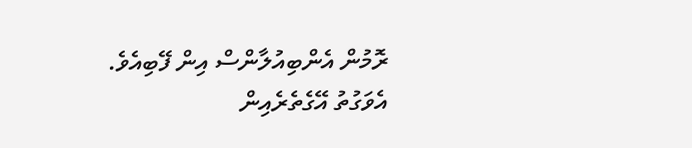ރޮމުން އެންބިއުލާންސް އިން ފޭބިއެވެ. އެވަގުތު އޭގެތެރެއިން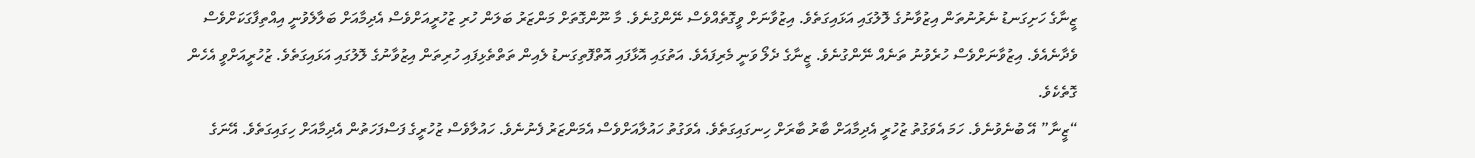ޒީނާގެ ހަށިގަނޑު ނެރުނުތަން އިޒުވާނުގެ ލޮލުގައި އަޅައިގަތެވެ. އިޒުވާނަށް ވީގޮތެއްވެސް ނޭންގުނެވެ. މާ ނޫންގޮތަށް މަންޒަރު ބަލަން ހުރި ޒުހުރީއަށްވެސް އެދިމާއަށް ބަލާލެވުނީ އިއްތިފާގަކަށްވެސް ވެދާނެއެވެ. އިޒުވާނަށްވެސް ހުރެވުނު ތަނެއް ނޭންގުނެވެ. ޒީނާގެ ދެލޯ ވަނީ މެރިފައެވެ. އަތުގައި އޮޅާފައި އޮތްފޮތިގަނޑު ލެއިން ތަތްތެޅިފައި ހުރިތަން އިޒުވާނުގެ ލޮލުގައި އަޅައިގަތެވެ. ޒުހުރީއަށްވީ އެހެން ގޮތެކެވެ.
“ޒީނާ” އޭ ބުނެވުނެވެ. ހަމަ އެވަގުތު ޒުހުރީ އެދިމާއަށް ބާރު ބާރަށް ހިނގައިގަތެވެ. އެވަގުތު ހައުލާއަށްވެސް އެމަންޒަރު ފެނުނެވެ. ހައުލާވެސް ޒުހުރީގެ ފަސްފަހަތުން އެދިމާއަށް ހިގައިގަތެވެ. އޭނަގެ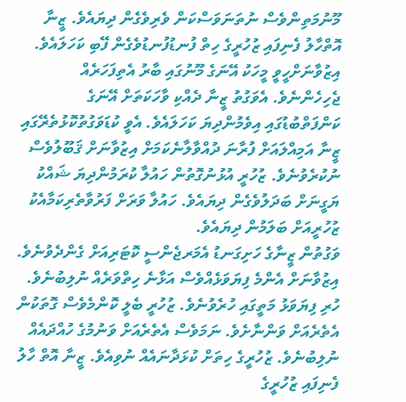މޫނުމަތިންވެސް ނުތަނަވަސްކަން ވެރިވެގެން ދިޔައެވެ. ޒީނާ އޮތްހާލު ފެނިފައި ޒުހުރީގެ ހިތް ފުނޑުފުނޑުވެގެން ފޭބި ކަހަލައެވެ. އިޒުވާނަށްހީވީ މީހަކު އޭނަގެ މޫނުގައި ބާރު އެތިފަހަރެއް ޖެހިހެންނެވެ. އެވަގުތު ޒީނާ ދެއްކި ވާހަކަތަށް އޭނަގެ ކަންފަތްބުޑުގައި އިވެމުންދިޔަ ކަހަލައެވެ. އެވީ ކުޑަވަގުތުކޮޅުތެރޭގައި ޒީނާ އަމިއްލައަށް ފުރާނަ ދުއްވާލާނެކަމަށް އިޒުވާނަށް ޤަބޫލުވެސް ނުކުރެވުނެވެ. ޒުހުރީ އުޅުނުގޮތުން ހައުލާ ކުރަމުންދިޔަ ޝައްކު ޔަގީނަށް ބަދަލުވެގެން ދިޔައެވެ. ހައުލާ ވަރަށް ފަރުވާތެރިކަމާއެކު ޒުހުރީއަށް ބަލަމުން ދިޔައެވެ.
ވަގުތުން ޒީނާގެ ހަށިގަނޑު އެމަރޖެންސީ ކޮޓަރިއަށް ގެންދެވުނެވެ. އިޒުވާނަށް އެންމެ ފިޔަވަޅެއްވެސް އަޅާނެ ހިތްވަރެއް ނުލިބުނެވެ. ހުރި ފިޔަވަޅު މަތީގައި ހުރެވުނެވެ. ޒުހުރީ ބެލީ ކޮންމެވެސް ގޮތަކުން އެތެރެއަށް ވަންނާށެވެ. ނަމަވެސް އެތެރެއަށް ވަނުމުގެ ހުއްދައެއް ނުލިބުނެވެ. ޒުހުރީގެ ހިތަށް ކުޅަދާނައެއް ނުވިއެވެ. ޒީނާ އޮތް ހާލު ފެނިފައި ޒުހުރީގެ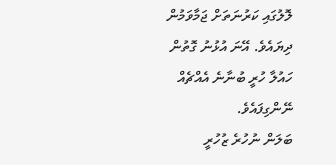ލޮލުގައި ކަރުނަތަށް ޖަމާވަމުން ދިޔައެވެ. އޭނަ އުޅުނު ގޮތުން ހައުލާ ހުރީ ބުނާނެ އެއްޗެއް ނޭންގިފައެވެ.
ބަލަން ނުހުރެ ޒުހުރީ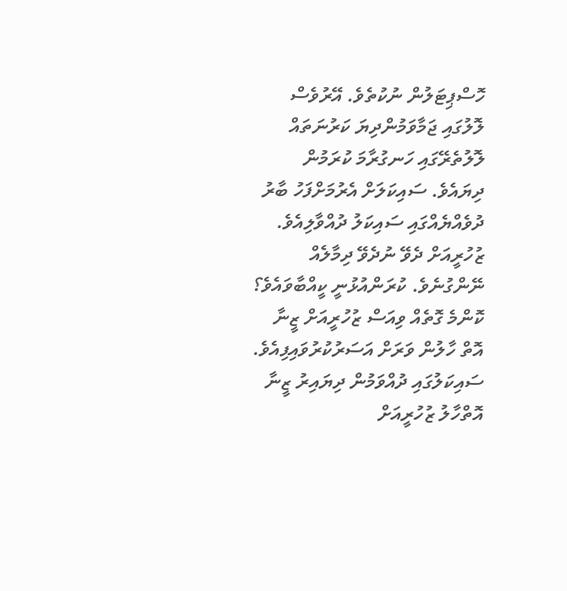ހޮސްޕިޓަލުން ނުކުތެވެ. އޭރުވެސް ލޮލުގައި ޖަމާވަމުންދިޔަ ކަރުނަތައް ލޮލުތެރޭގައި ހަނގުރާމަ ކުރަމުން ދިޔައެވެ. ސައިކަލަށް އެރުމަށްފަހު ބާރު ދުވެއްޔެއްގައި ސައިކަލު ދުއްވާލިއެވެ. ޒުހުރީއަށް ދެވޭ ނުދެވޭ ދިމާލެއް ނޭންގުނެވެ. ކުރަންއުޅުނީ ކީއްބާވައެވެ؟ ކޮންމެ ގޮތެއް ވިއަސް ޒުހުރީއަށް ޒީނާ އޮތް ހާލުން ވަރަށް އަސަރުކުރުވައިފިއެވެ. ސައިކަލުގައި ދުއްވަމުން ދިޔައިރު ޒީނާ އޮތްހާލު ޒުހުރީއަށް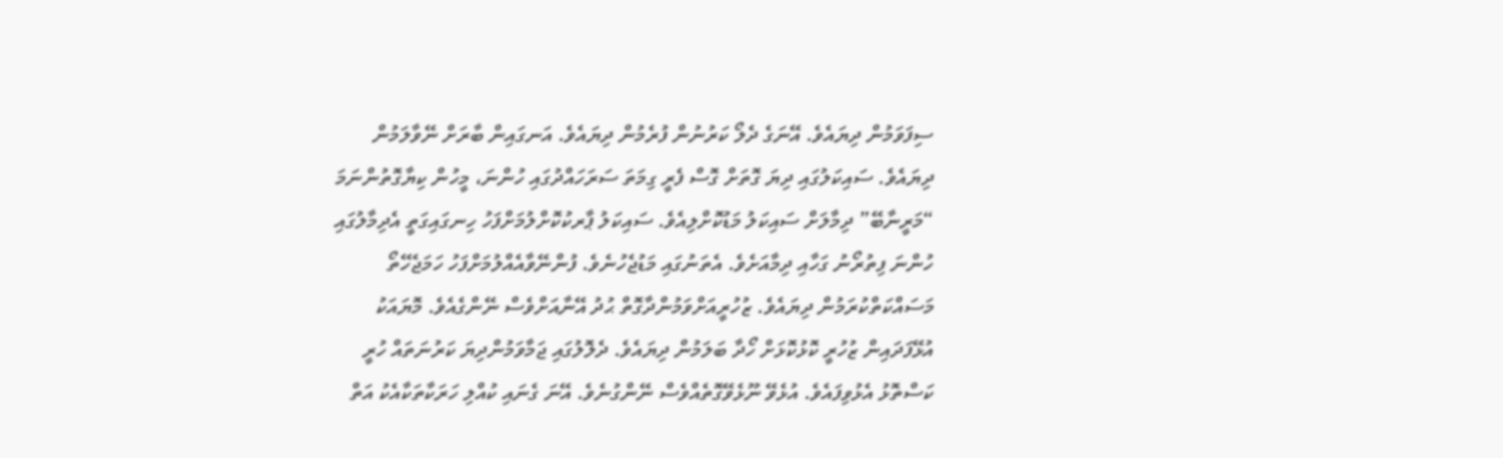ސިފަވަމުން ދިޔައެވެ. އޭނަގެ ދެލޯ ކަރުނުން ފުރެމުން ދިޔައެވެ. އަނގައިން ބާރަށް ނޭވާލަމުން ދިޔައެވެ. ސައިކަލުގައި ދިޔަ ގޮތަށް ގޮސް ފެރީ ގިމަތަ ސަރަހައްދުގައި ހުންނަ، މީހުން ކިޔާގޮތުންނަމަ “މަރީނާބޭ” ދިމާލަށް ސައިކަލު މަޑުކޮށްލިއެވެ. ސައިކަލު ޕާރކުކޮށްލުމަށްފަހު ހިނގައިގަތީ އެދިމާލުގައި ހުންނަ ފިތުރޯނު ގަހާއި ދިމާއަށެވެ. އެތަނުގައި މަޑުޖެހުނެވެ. ފުންނޭވާއެއްލުމަށްފަހު ހަމަޖެހޭތޯ މަސައްކަތްކުރަމުން ދިޔައެވެ. ޒުހުރީއަށްވަމުންދާގޮތް ޙުދު އޭނާއަށްވެސް ނޭންގެއެވެ. މޮޔައަކު އުޅޭފަދައިން ޒުހުރީ ކޮޅުކޮޅަށް ހޯދާ ބަލަމުން ދިޔައެވެ. ދެލޮލުގައި ޖަމާވަމުންދިޔަ ކަރުނަތައް ހުރީ ކަސްތޮޅު އެޅުވިފައެވެ. އުޅެވޭ ނޫޅެވޭގޮތެއްވެސް ނޭންގުނެވެ. އޭނަ ގެނައި ކުއްލި ހަރަކާތަކާއެކު އަތް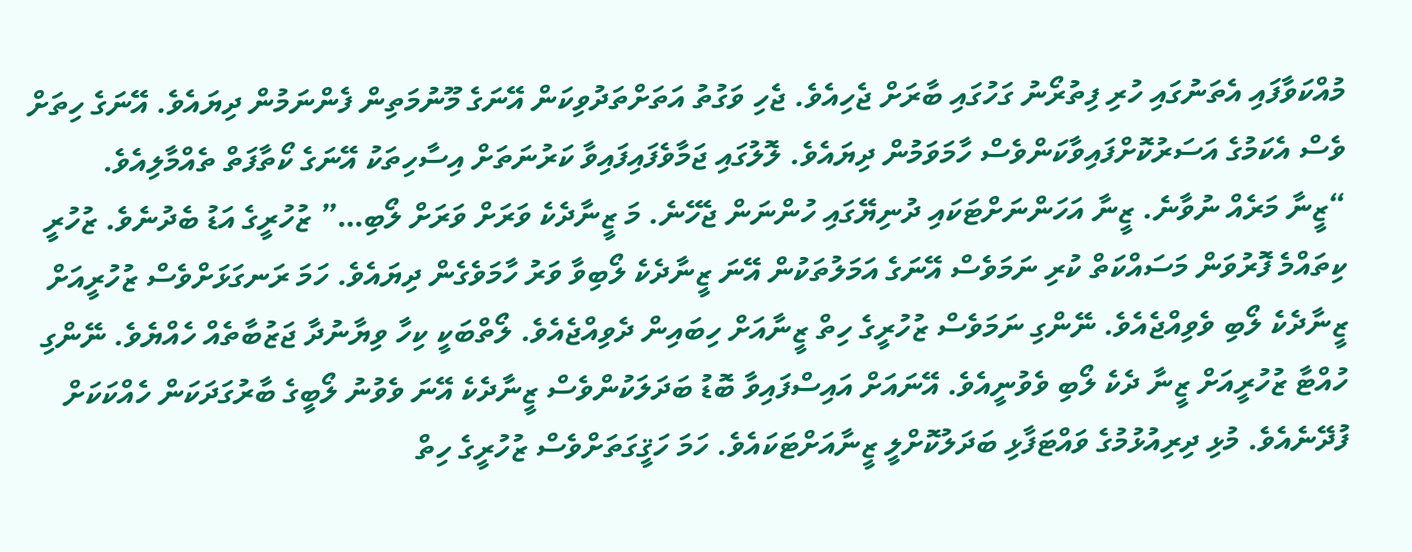މުއްކަވާފައި އެތަނުގައި ހުރި ފިތުރޯނު ގަހުގައި ބާރަށް ޖެހިއެވެ. ޖެހި ވަގުތު އަތަށްތަދުވިކަން އޭނަގެ މޫނުމަތިން ފެންނަމުން ދިޔައެވެ. އޭނަގެ ހިތަށް ވެސް އެކަމުގެ އަސަރުކޮށްފައިވާކަންވެސް ހާމަވަމުން ދިޔައެވެ. ލޮލުގައި ޖަމާވެފައިފައިވާ ކަރުނަތަށް އިސާހިތަކު އޭނަގެ ކޯތާފަތް ތެއްމާލިއެވެ.
“ޒީނާ މަރެއް ނުވާނެ. ޒީނާ އަހަންނަށްޓަކައި ދުނިޔޭގައި ހުންނަން ޖެހޭނެ. މަ ޒީނާދެކެ ވަރަށް ވަރަށް ލޯބި…” ޒުހުރީގެ އަޑު ބެދުނެވެ. ޒުހުރީ ކިތައްމެ ފޮރުވަން މަސައްކަތް ކުރި ނަމަވެސް އޭނަގެ އަމަލުތަކުން އޭނަ ޒީނާދެކެ ލޯބިވާ ވަރު ހާމަވެގެން ދިޔައެވެ. ހަމަ ރަނގަޅަށްވެސް ޒުހުރީއަށް ޒީނާދެކެ ލޯބި ވެވިއްޖެއެވެ. ނޭންގި ނަމަވެސް ޒުހުރީގެ ހިތް ޒީނާއަށް ހިބައިން ދެވިއްޖެއެވެ. ލޯތްބަކީ ކިހާ ވިޔާނުދާ ޖަޒުބާތެއް ހެއްޔެވެ. ނޭންގި ހުއްޓާ ޒުހުރީއަށް ޒީނާ ދެކެ ލޯބި ވެވުނީއެވެ. އޭނައަށް އައިސްފައިވާ ބޮޑު ބަދަލަކުންވެސް ޒީނާދެކެ އޭނަ ވެވުނު ލޯބީގެ ބާރުގަދަކަން ހެއްކަކަށް ފުދޭނެއެވެ. މުޅި ދިރިއުޅުމުގެ ވައްޓަފާޅި ބަދަލުކޮށްލީ ޒީނާއަށްޓަކައެވެ. ހަމަ ހަޤީގަތަށްވެސް ޒުހުރީގެ ހިތް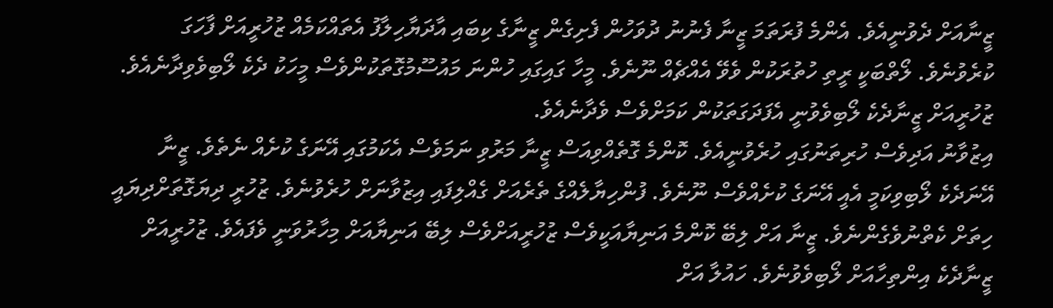ޒީނާއަށް ދެވުނީއެވެ. އެންމެ ފުރަތަމަ ޒީނާ ފެނުނު ދުވަހުން ފެށިގެން ޒީނާގެ ކިބައި އާދަޔާހިލާފު އެތައްކަމެއް ޒުހުރީއަށް ފާހަގަ ކުރެވުނެވެ. ލޯތްބަކީ ރީތި ހުތުރަކުން ވެވޭ އެއްޗެއް ނޫނެވެ. މީހާ ގައިގައި ހުންނަ މައުސޫމުގޮތަކުންވެސް މީހަކު ދެކެ ލޯބިވެވިދާނެއެވެ. ޒުހުރީއަށް ޒީނާދެކެ ލޯބިވެވުނީ އެފަދަގަތަކުން ކަމަށްވެސް ވެދާނެއެވެ.
އިޒުވާނު އަދިވެސް ހުރިތަނުގައި ހުރެވުނީއެވެ. ކޮންމެ ގޮތެއްވިއަސް ޒީނާ މަރުވި ނަމަވެސް އެކަމުގައި އޭނަގެ ކުށެއް ނެތެވެ. ޒީނާ އޭނަދެކެ ލޯބިވިކަމީ އެއީ އޭނަގެ ކުށެއްވެސް ނޫނެވެ. ފުންހިޔާލެއްގެ ތެރެއަށް ގެއްލިފައި އިޒުވާނަށް ހުރެވުނެވެ. ޒުހުރީ ދިޔަގޮތަށްދިޔައީ ހިތަށް ކެތްނުވެގެންނެވެ. ޒީނާ އަށް ލިބޭ ކޮންމެ އަނިޔާއަކީވެސް ޒުހުރީއަށްވެސް ލިބޭ އަނިޔާއަށް މިހާރުވަނީ ވެފައެވެ. ޒުހުރީއަށް ޒީނާދެކެ އިންތިހާއަށް ލޯބިވެވުނެވެ. ހައުލާ އަށް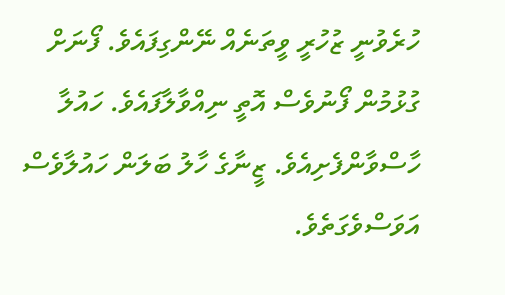ހުރެވުނީ ޒުހުރީ ވީތަނެއް ނޭންގިފައެވެ. ފޯނަށް ގުޅުމުން ފޯނުވެސް އޮތީ ނިއްވާލާފައެވެ. ހައުލާ ހާސްވާންފެށިއެވެ. ޒީނާގެ ހާލު ބަލަން ހައުލާވެސް އަވަސްވެގަތެވެ.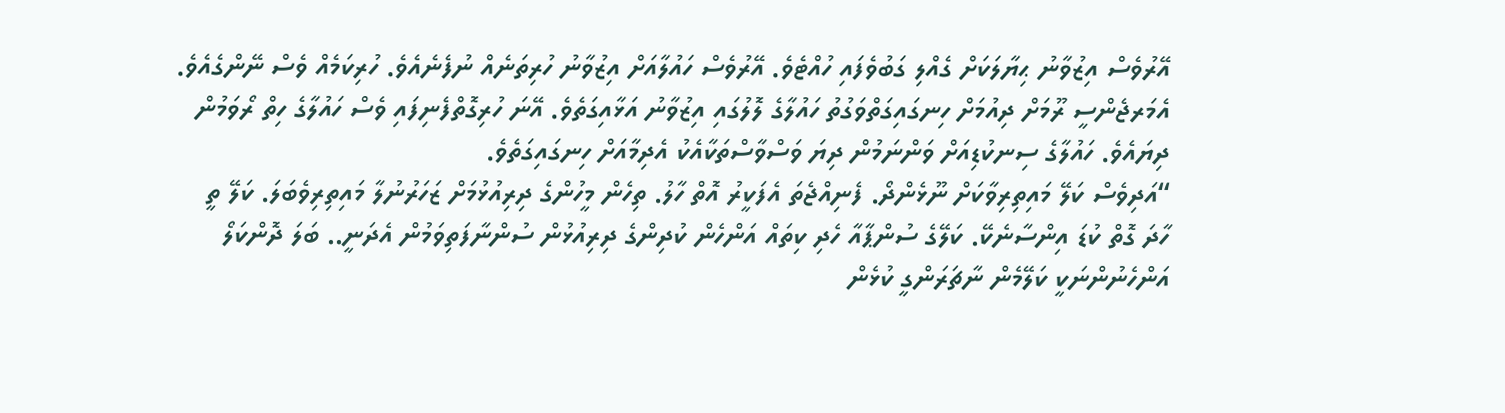އޭރުވެސް އިޒުވާނު ޙިޔާލަކަށް ގެއްލި ގަބުވެފައި ހުއްޓެވެ. އޭރުވެސް ހައުލާއަށް އިޒުވާނު ހުރިތަނެއް ނުފެނެއެވެ. ހުރިކަމެއް ވެސް ނޭންގެއެވެ. އެމަރޖެންސީ ރޫމަށް ދިއުމަށް ހިނގައިގަތްވަގުތު ހައުލާގެ ލޮލުގައި އިޒުވާނު އަޅާއިގަތެވެ. އޭނަ ހުރިގޮތްފެނިފައި ވެސް ހައުލާގެ ހިތް ރޯވަމުން ދިޔައެވެ. ހައުލާގެ ސިނކުޑިއަށް ވަންނަމުން ދިޔަ ވަސްވާސްތަކާއެކު އެދިމާއަށް ހިނގައިގަތެވެ.
“އަދިވެސް ކަލޭ މައިތިރިވާކަށް ނޫޅެންދޯ. ފެނިއްޖެތަ އެފަކީރު އޮތް ހާލު. ތިހެން މީހުންގެ ދިރިއުޅުމަށް ޒަހަރުނުލާ މައިތިރިވެބަލަ. ކަލޭ ތީ ހާދަ ގޮތް ކުޑަ އިންސާނެކޭ. ކަލޭގެ ސުންޕާއާ ހެދި ކިތައް އަންހެން ކުދިންގެ ދިރިއުޅުން ސުންނާފަތިވަމުން އެދަނީ.. ބަލަ ދޮންކަލޯ އަންހެނުންނަކީ ކަލޭމެން ނާޗަރަންގީ ކުޅެން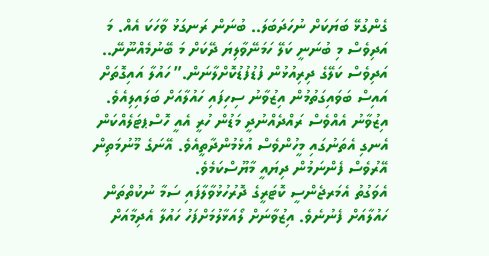ގެންގުޅޭ ބަޔަކަށް ނުހަދަބަލަ.. ބުނަން ރަނގަޅު ވާހަކަ އެއް. މަ އަދިވެސް މި ބުނަނީ ކަލޭ ހަމަނޭވާލިޔަ ދޭކަށް މަ ބޭނުމެއްނޫނޭ.. އަދިވެސް ކަލޭގެ ދިރިއުޅުން ފުޑުފުޑުކޮށްލާނަން.” ހައުލާ އައިގޮތަށް އައިސް ބަވައިގަތުމުން އިޒުވާނު ސިހިފައި ހައުލާއަށް ބަލައިލިއެވެ. އިޒުވާނު އެއްވެސް ރައްދެއްނުދީ މަޑުން ހުރީ އެއީ ހޮސްޕޓަލެއްކަން އެނގި އެތަނުގައި މީހުންވެސް އުޅެމުންދާތީއެވެ. އޭނަގެ މޫނުމަތިން އޭރުވެސް ފެންނަމުން ދިޔައީ މާޔޫސްކަމެވެ.
އެވަގުތު އެމަރޖެންސީ ކޮޓަރީގެ ދޮރުހުޅުވާލާފައި ސަމާ ނުކުތްތަން ހައުލާއަށް ފެނުނެވެ. އިޒުވާނަށް ލޯއަޅާލުމަށްފަހު ހައުލާ އެދިމާއަށް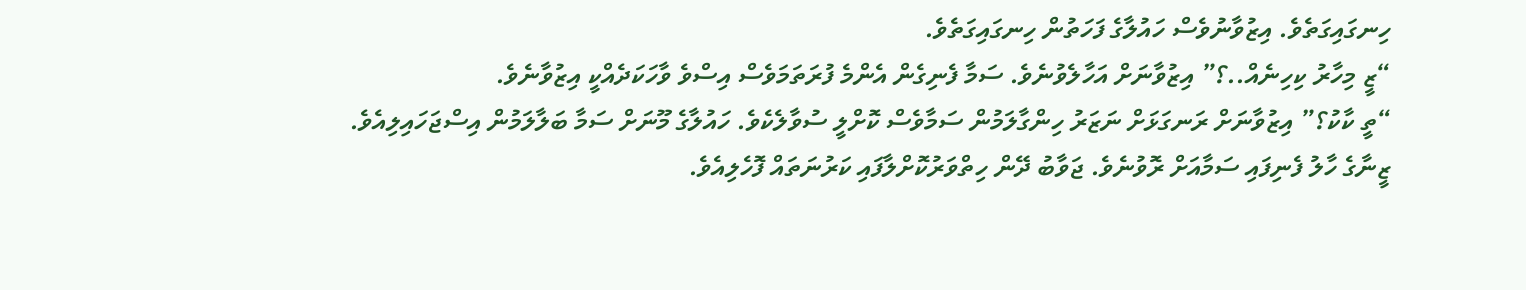ހިނގައިގަތެވެ. އިޒުވާނުވެސް ހައުލާގެ ފަހަތުން ހިނގައިގަތެވެ.
“ޒީ މިހާރު ކިހިނެއް..؟” އިޒުވާނަށް އަހާލެވުނެވެ. ސަމާ ފެނިގެން އެންމެ ފުރަތަމަވެސް އިސްވެ ވާހަކަދެއްކީ އިޒުވާނެވެ.
“ތީ ކާކު؟” އިޒުވާނަށް ރަނގަޅަށް ނަޒަރު ހިންގާލަމުން ސަމާވެސް ކޮށްލީ ސުވާލެކެވެ. ހައުލާގެ މޫނަށް ސަމާ ބަލާލަމުން އިސްޖަހައިލިއެވެ. ޒީނާގެ ހާލު ފެނިފައި ސަމާއަށް ރޮވުނެވެ. ޖަވާބު ދޭން ހިތްވަރުކޮށްލާފައި ކަރުނަތައް ފޮހެލިއެވެ.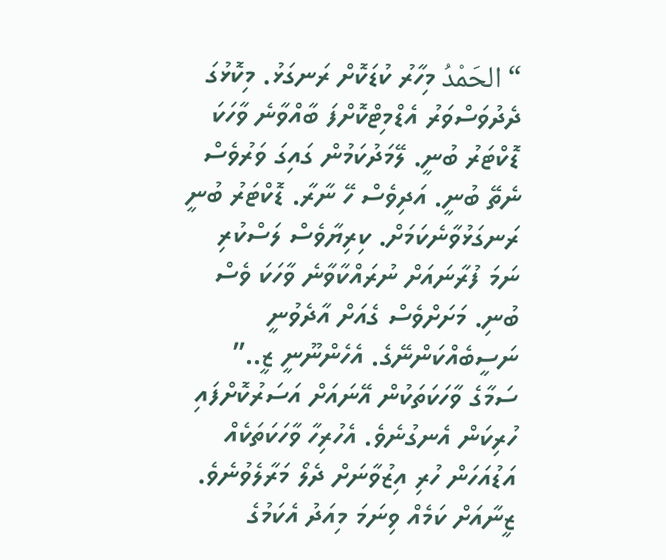“الحَمْدُ މިހާރު ކުޑަކޮށް ރަނގަޅު. މިކޮޅުގަ ދެދުވަސްވަރު އެޑްމިޓްކޮށްފަ ބާއްވާނެ ވާހަކަ ޑޮކްޓަރު ބުނީ. ލޭމަދުކަމުން ގައިގަ ވަރުވެސް ނެތޭ ބުނީ. އަދިވެސް ހޭ ނާރާ. ޑޮކްޓަރު ބުނީ ރަނގަޅުވާނެކަމަށް. ކިރިޔާވެސް ލަސްކުރި ނަމަ ފުރާނައަށް ނުރައްކާވާނެ ވާހަކަ ވެސް ބުނި. މަށަށްވެސް ގެއަށް އާދެވުނީ ނަސީބެއްކަންނޭގެ. އެހެންނޫނީ ޒީ..” ސަމާގެ ވާހަކަތަކުން އޭނައަށް އަސަރުކޮށްފައި ހުރިކަން އެނގުނެވެ. އެހުރިހާ ވާހަކަތަކެއް އަޑުއަހަން ހުރި އިޒުވާނަށް ދެލޯ މަރާލެވުނެވެ. ޒީނާއަށް ކަމެއް ވިނަމަ މިއަދު އެކަމުގެ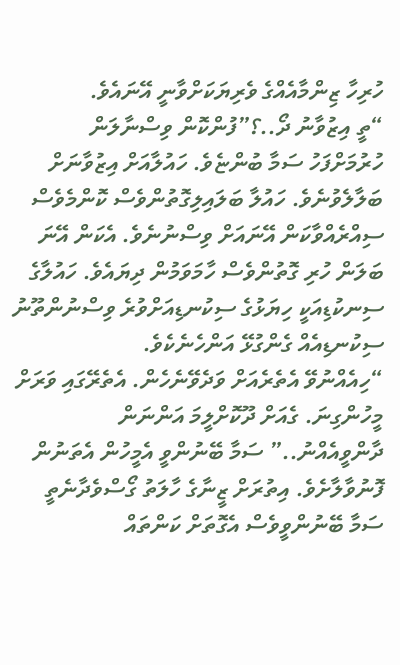ހުރިހާ ޒިންމާއެއްގެ ވެރިޔަކަށްވާނީ އޭނައެވެ.
“ތީ އިޒުވާނު ދޯ..؟”ފުންކޮން ވިސްނާލަން ހުރުމަށްފަހު ސަމާ ބުންޏެވެ. ހައުލާއަށް އިޒުވާނަށް ބަލާލެވުނެވެ. ހައުލާ ބަލައިލިގޮތުންވެސް ކޮންމެވެސް ސިއްރެއްވާކަން އޭނައަށް ވިސްނުނެވެ. އެކަން އޭނަ ބަލަން ހުރި ގޮތުންވެސް ހާމަވަމުން ދިޔައެވެ. ހައުލާގެ ސިނކުޑިއަކީ ހިޔަޅުގެ ސިކުނޑިއަށްވުރެ ވިސްނުންތޫނު ސިކުނޑިއެއް ގެންގުޅޭ އަންހެނެކެވެ.
“ހިއެއްނުވޭ އެތެރެއަށް ވަދެވޭނެހެން. އެތެރޭގައި ވަރަށް މީހުންގިނަ. ގެއަށް ދޫކޮށްލީމަ އަންނަން ދާންވީއެއްނު..” ސަމާ ބޭނުންވީ އެމީހުން އެތަނުން ފޮނުވާލާށެވެ. އިތުރަށް ޒީނާގެ ހާލަތު ގޯސްވެދާނެތީ ސަމާ ބޭނުންވީވެސް އެގޮތަށް ކަންތައް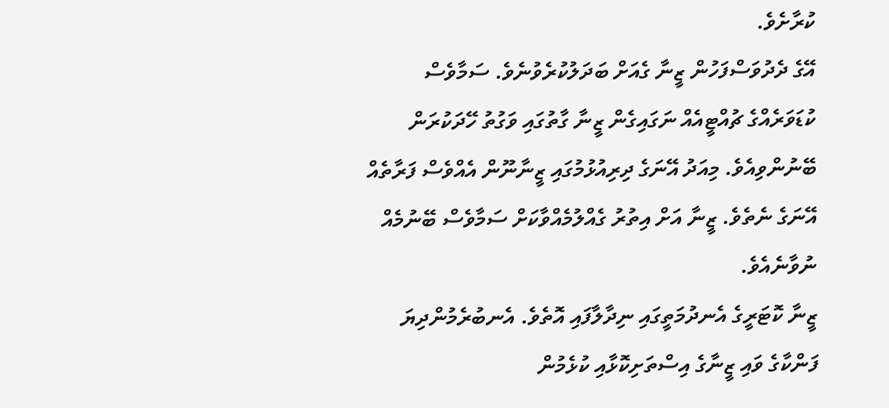ކުރާށެވެ.
އޭގެ ދެދުވަސްފަހުން ޒީނާ ގެއަށް ބަދަލުކުރެވުނެވެ. ސަމާވެސް ކުޑަވަރެއްގެ ޗުއްޓީއެއް ނަގައިގެން ޒީނާ ގާތުގައި ވަގުތު ހޭދަކުރަން ބޭނުންވިއެވެ. މިއަދު އޭނަގެ ދިރިއުޅުމުގައި ޒީނާނޫން އެއްވެސް ފަރާތެއް އޭނަގެ ނެތެވެ. ޒީނާ އަށް އިތުރު ގެއްލުމެއްވާކަށް ސަމާވެސް ބޭނުމެއް ނުވާނެއެވެ.
ޒީނާ ކޮޓަރީގެ އެނދުމަތީގައި ނިދާލާފައި އޮތެވެ. އެނބުރެމުންދިޔަ ފަންކާގެ ވައި ޒީނާގެ އިސްތަށިކޮޅާއި ކުޅެމުން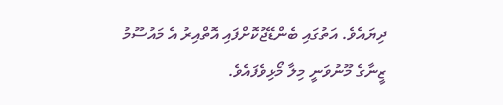ދިޔައެވެ. އަތުގައި ބެންޑޭޖުކޮށްފައި އޮތްއިރު އެ މައުސޫމު ޒީނާގެ މޫނުވަނީ މިލާ މޯޅިވެފައެވެ.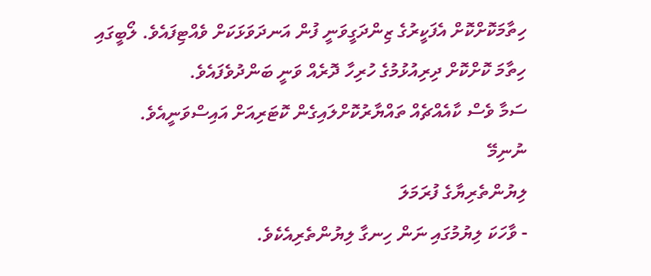ހިތާމަކޮށްކޮށް އެފަކީރުގެ ޒިންދަގީވަނީ ފުން އަނދަވަޅަކަށް ވެއްޓިފައެވެ. ލޯބީގައި ހިތާމަ ކޮށްކޮށް ދިރިއުޅުމުގެ ހުރިހާ ދޮރެއް ވަނީ ބަންދުވެފައެވެ.
ސަމާ ވެސް ކާއެއްޗެއް ތައްޔާރުކޮށްލައިގެން ކޮޓަރިއަށް އައިސްވަނީއެވެ.
ނުނިމޭ
ލިޔުންތެރިޔާގެ ފުރަމަލަ
- ވާހަކަ ލިޔުމުގައި ނަން ހިނގާ ލިޔުންތެރިއެކެވެ.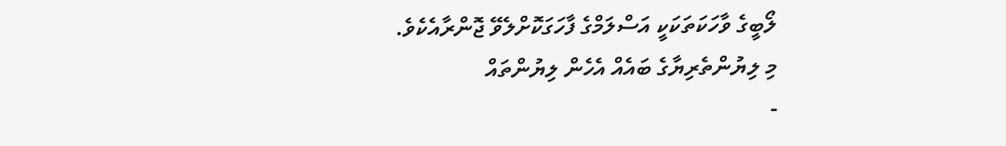ލޯބީގެ ވާހަކަތަކަކީ އަސްލަމްގެ ފާހަގަކޮށްލެވޭ ޖޮންރާއެކެވެ.
މި ލިޔުންތެރިޔާގެ ބައެއް އެހެން ލިޔުންތައް
-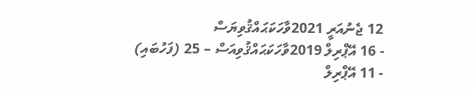12 ޖެނުއަރީ 2021ވާހަކަޙައްޤުވިޔަސް
- 16 އޭޕްރިލް 2019ވާހަކަޙައްޤުވިއަސް – 25 (ފަހުބައި)
- 11 އޭޕްރިލް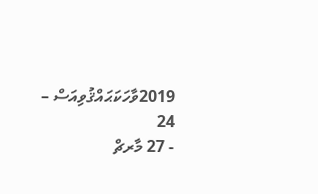2019ވާހަކަޙައްޤުވިއަސް – 24
- 27 މާރޗް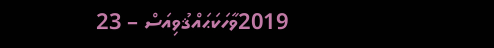2019ވާހަކަޙައްޤުވިއަސް – 23